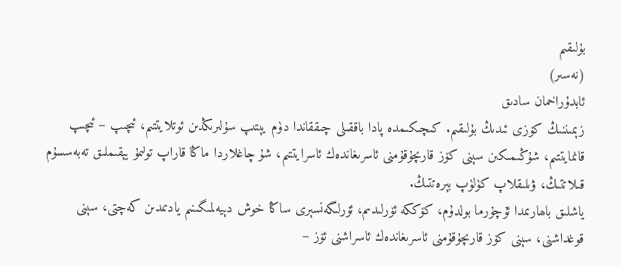بۇلىقىم
(نەسىر)
ئابدۇراخمان سادىق
زېمىننىڭ كۆزى ئىدىڭ بۇلىقىم. كىچىكىمدە پادا باققىلى چىققاندا دۈم يېتىپ سۇلىرىڭدىن ئوتلايتتىم، ئىچىپ – ئىچىپ قانمايتتىم، شۇڭىمىكىن سېنى كۆز قارىچۇقۇمنى ئاسرىغاندەك ئاسرايتتىم، شۇ چاغلاردا ماڭا قاراپ تولىمۇ يېقىملىق تەبەسسۇم قىلاتتىڭ، ۋىلىقلاپ كۈلۈپ بېرەتتىڭ.
ياشلىق باھارىمدا ئۇچۇرما بولدۇم، كۆككە ئۆرلىدىم، ئۆرلىگەنسېرى ساڭا خوش دېيەلمىگىنىم يادىمدىن كەچتى، سېنى قوغداشنى، سېنى كۆز قارىچۇقۇمنى ئاسرىغاندەك ئاسراشنى ئۆز –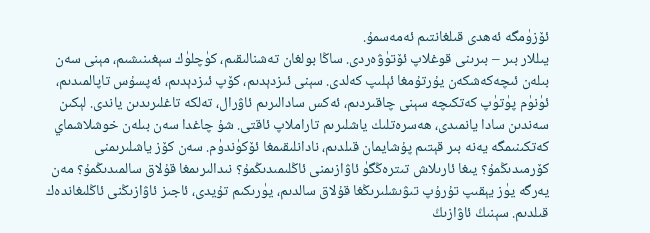ئۆزۈمگە ئەھدى قىلغانتىم ئەمەسمۇ.
يىللار بىر – بىرىنى قوغلاپ ئۆتۈۋەردى. ساڭا بولغان تەشنالىقىم، كۈچلۈك سېغىنىشىم، مېنى سەن بىلەن ئىچەكەشكەن يۇرتۇمغا ئېلىپ كەلدى. سېنى ئىزدېدىم، كۆپ ئىزدېدىم، ئەپسۇس تاپالمىدىم، ئۈنۈم پۈتۈپ كەتكىچە سېنى چاقىردىم، ئەكس سادالىرىم ئاۋرال، تەلكە تاغلىرىدىن ياندى. لېكىن سەندىن سادا يانمىدى، ھەسرەتلىك ياشلىرىم تاراملاپ ئاقتى. شۇ چاغدا سەن بىلەن خوشلاشماي كەتكىنىمگە يەنە بىر قېتىم پۇشايمان قىلدىم، نادانلىقىمغا ئۆكۈندۈم. سەن كۆز ياشلىرىمنى كۆرمىدىڭمۇ؟ يىغا ئارىلاش تىترەڭگۈ ئاۋازىمنى ئاڭلىمىدىڭمۇ؟ نىدالىرىمغا قۇلاق سالمىدىڭمۇ؟ مەن يەرگە يۈز يېقىپ تۇرۇپ تىۋىشلىرىڭغا قۇلاق سالدىم، يۈرىكىم تۇيدى، ئاجىز ئاۋازىڭنى ئاڭلىغاندەك قىلدىم. سېنىڭ ئاۋازىڭ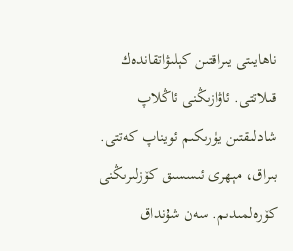ناھايىتى يىراقتىن كېلىۋاتقاندەك قىلاتتى. ئاۋازىڭنى ئاڭلاپ شادلىقتىن يۈرىكىم ئويناپ كەتتى. بىراق، مېھرى ئىسسىق كۆزلىرىڭنى كۆرەلمىدىم. سەن شۇنداق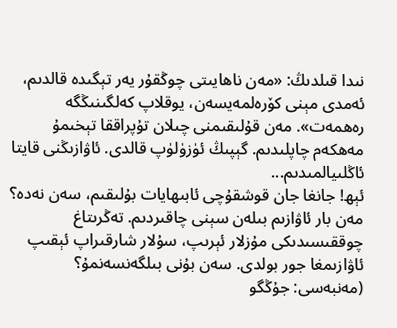نىدا قىلدىڭ: «مەن ناھايىتى چوڭقۇر يەر تېگىدە قالدىم، ئەمدى مېنى كۆرەلمەيسەن، يوقلاپ كەلگىنىڭگە رەھمەت». مەن قۇلىقىمنى چىلان تۇپراققا تېخىمۇ مەھكەم چاپلىدىم. گېپىڭ ئۈزۈلۈپ قالدى. ئاۋازىڭنى قايتا ئاڭلىيالمىدىم...
ئېھ! جانغا جان قوشقۇچى ئابىھايات بۇلىقىم، سەن نەدە؟ مەن بار ئاۋازىم بىلەن سېنى چاقىردىم. تەڭرىتاغ چوققىسىدىكى مۇزلار ئېرىپ، سۇلار شارقىراپ ئېقىپ ئاۋازىمغا جور بولدى. سەن بۇنى بىلگەنسەنمۇ؟
(مەنبەسى: جۇڭگو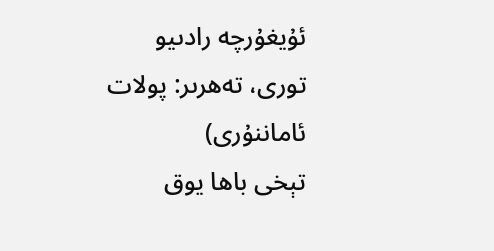ئۇيغۇرچە رادىيو تورى، تەھرىر: پولات ئاماننۇرى)
تېخى باھا يوق